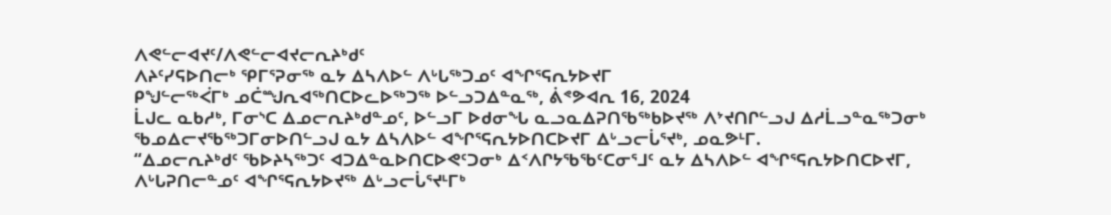ᐱᕙᓪᓕᐊᔪᑦ/ᐱᕙᓪᓕᐊᔪᓕᕆᔨᒃᑯᑦ
ᐱᔨᑦᓯᕋᐅᑎᓕᒃ ᕿᒥᕐᕈᓂᖅ ᓇᔭ ᐃᓴᐱᐅᓪ ᐱᒡᒐᖅᑐᓄᑦ ᐊᖏᕐᕋᕆᔭᐅᔪᒥ
ᑭᖑᓪᓕᖅᐹᒥᒃ ᓄᑖᙳᕆᐊᖅᑎᑕᐅᓚᐅᖅᑐᖅ ᐅᓪᓗᑐᐃᓐᓇᖅ, ᕖᕝᕗᐊᕆ 16, 2024
ᒫᒍᓚ ᓇᑲᓱᒃ, ᒥᓂᔅᑕ ᐃᓄᓕᕆᔨᒃᑯᓐᓄᑦ, ᐅᓪᓗᒥ ᐅᑯᓂᖓ ᓇᓗᓇᐃᕈᑎᖃᖅᑲᐅᔪᖅ ᐱᔾᔪᑎᒋᓪᓗᒍ ᐃᓱᒫᓗᓐᓇᖅᑐᓂᒃ ᖃᓄᐃᓕᔪᖃᖅᑐᒥᓂᐅᑎᓪᓗᒍ ᓇᔭ ᐃᓴᐱᐅᓪ ᐊᖏᕐᕋᕆᔭᐅᑎᑕᐅᔪᒥ ᐃᒡᓗᓕᒑᕐᔪᒃ, ᓄᓇᕗᒻᒥ.
“ᐃᓄᓕᕆᔨᒃᑯᑦ ᖃᐅᔨᓴᖅᑐᑦ ᐊᑐᐃᓐᓇᐅᑎᑕᐅᕙᑦᑐᓂᒃ ᐃᑉᐱᒋᔭᖃᖃᑦᑕᓂᕐᒧᑦ ᓇᔭ ᐃᓴᐱᐅᓪ ᐊᖏᕐᕋᕆᔭᐅᑎᑕᐅᔪᒥ, ᐱᒡᒐᕈᑎᓕᓐᓄᑦ ᐊᖏᕐᕋᕆᔭᐅᔪᖅ ᐃᒡᓗᓕᒑᕐᔪᒻᒥᒃ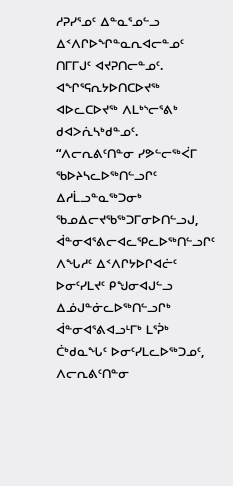ᓱᕈᓯᕐᓄᑦ ᐃᓐᓇᕐᓄᓪᓗ ᐃᑉᐱᒋᐅᖏᓐᓇᕆᐊᓕᓐᓄᑦ ᑎᒥᒥᒍᑦ ᐊᔪᕈᑎᓕᓐᓄᑦ. ᐊᖏᕐᕋᕆᔭᐅᑎᑕᐅᔪᖅ ᐊᐅᓚᑕᐅᔪᖅ ᐱᒪᒃᔅᓕᕐᕕᒃ ᑯᐊᐳᕇᓴᒃᑯᓐᓄᑦ.
“ᐱᓕᕆᕕᑦᑎᓐᓂ ᓯᕗᓪᓕᖅᐹᒥ ᖃᐅᔨᓴᓚᐅᖅᑎᓪᓗᒋᑦ ᐃᓱᒫᓗᓐᓇᖅᑐᓂᒃ ᖃᓄᐃᓕᔪᖃᖅᑐᒥᓂᐅᑎᓪᓗᒍ, ᐋᓐᓂᐊᕐᕕᓕᐊᓚᕿᓚᐅᖅᑎᓪᓗᒋᑦ ᐱᖓᓱᑦ ᐃᑉᐱᒋᔭᐅᒋᐊᓖᑦ ᐅᓂᑦᓯᒪᔪᑦ ᑭᖑᓂᐊᒍᓪᓗ ᐃᓅᒍᓐᓃᓚᐅᖅᑎᓪᓗᒋᒃ ᐋᓐᓂᐊᕐᕕᐊᓗᒻᒥᒃ ᒪᕐᕉᒃ ᑖᒃᑯᓇᖓᑦ ᐅᓂᑦᓯᒪᓚᐅᖅᑐᓄᑦ, ᐱᓕᕆᕕᑦᑎᓐᓂ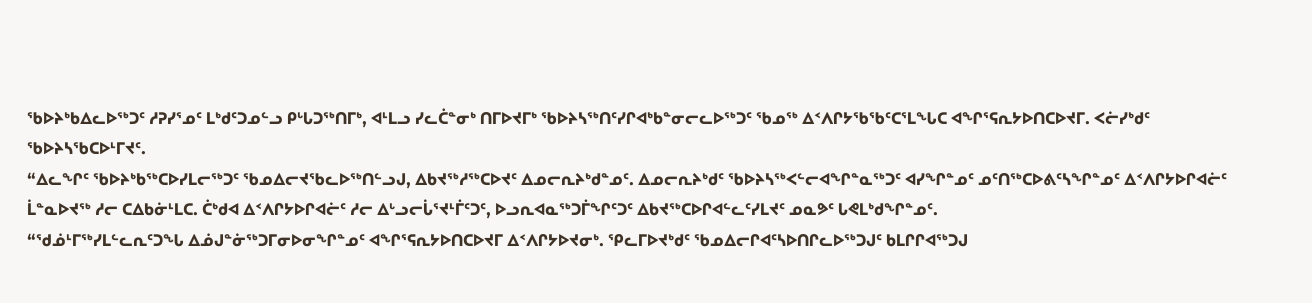ᖃᐅᔨᒃᑲᐃᓚᐅᖅᑐᑦ ᓱᕈᓯᕐᓄᑦ ᒪᒃᑯᑦᑐᓄᓪᓗ ᑭᒡᒐᑐᖅᑎᒥᒃ, ᐊᒻᒪᓗ ᓯᓚᑖᓐᓂᒃ ᑎᒥᐅᔪᒥᒃ ᖃᐅᔨᓴᖅᑎᑦᓯᒋᐊᒃᑲᓐᓂᓕᓚᐅᖅᑐᑦ ᖃᓄᖅ ᐃᑉᐱᒋᔭᖃᖃᑦᑕᕐᒪᖓᑕ ᐊᖏᕐᕋᕆᔭᐅᑎᑕᐅᔪᒥ. ᐸᓖᓯᒃᑯᑦ ᖃᐅᔨᓴᖃᑕᐅᒻᒥᔪᑦ.
“ᐃᓚᖏᑦ ᖃᐅᔨᒃᑲᖅᑕᐅᓯᒪᓕᖅᑐᑦ ᖃᓄᐃᓕᔪᖃᓚᐅᖅᑎᓪᓗᒍ, ᐃᑲᔪᖅᓱᖅᑕᐅᔪᑦ ᐃᓄᓕᕆᔨᒃᑯᓐᓄᑦ. ᐃᓄᓕᕆᔨᒃᑯᑦ ᖃᐅᔨᓴᖅᐸᓪᓕᐊᖏᓐᓇᖅᑐᑦ ᐊᓯᖏᓐᓄᑦ ᓄᑦᑎᖅᑕᐅᕕᑦᓴᖏᓐᓄᑦ ᐃᑉᐱᒋᔭᐅᒋᐊᓖᑦ ᒫᓐᓇᐅᔪᖅ ᓱᓕ ᑕᐃᑲᓃᒻᒪᑕ. ᑖᒃᑯᐊ ᐃᑉᐱᒋᔭᐅᒋᐊᓖᑦ ᓱᓕ ᐃᒡᓗᓕᒑᕐᔪᒻᒦᑦᑐᑦ, ᐅᓗᕆᐊᓇᖅᑐᒦᖏᑦᑐᑦ ᐃᑲᔪᖅᑕᐅᒋᐊᓪᓚᑦᓯᒪᔪᑦ ᓄᓇᕗᑦ ᒐᕙᒪᒃᑯᖏᓐᓄᑦ.
“ᖁᓅᒻᒥᖅᓯᒪᓪᓚᕆᑦᑐᖓ ᐃᓅᒍᓐᓃᖅᑐᒥᓂᐅᓂᖏᓐᓄᑦ ᐊᖏᕐᕋᕆᔭᐅᑎᑕᐅᔪᒥ ᐃᑉᐱᒋᔭᐅᔪᓂᒃ. ᕿᓚᒥᐅᔪᒃᑯᑦ ᖃᓄᐃᓕᒋᐊᑦᓴᐅᑎᒋᓚᐅᖅᑐᒍᑦ ᑲᒪᒋᒋᐊᖅᑐᒍ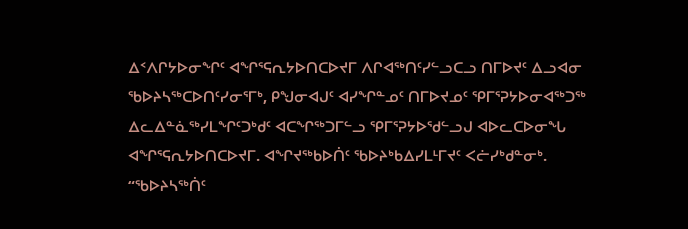ᐃᑉᐱᒋᔭᐅᓂᖏᑦ ᐊᖏᕐᕋᕆᔭᐅᑎᑕᐅᔪᒥ ᐱᒋᐊᖅᑎᑦᓯᓪᓗᑕᓗ ᑎᒥᐅᔪᑦ ᐃᓗᐊᓂ ᖃᐅᔨᓴᖅᑕᐅᑎᑦᓯᓂᕐᒥᒃ, ᑭᖑᓂᐊᒍᑦ ᐊᓯᖏᓐᓄᑦ ᑎᒥᐅᔪᓄᑦ ᕿᒥᕐᕈᔭᐅᓂᐊᖅᑐᖅ ᐃᓚᐃᓐᓈᖅᓯᒪᖏᑦᑐᒃᑯᑦ ᐊᑕᖏᖅᑐᒥᓪᓗ ᕿᒥᕐᕈᔭᐅᖁᓪᓗᒍ ᐊᐅᓚᑕᐅᓂᖓ ᐊᖏᕐᕋᕆᔭᐅᑎᑕᐅᔪᒥ. ᐊᖏᔪᖅᑲᐅᑏᑦ ᖃᐅᔨᒃᑲᐃᓯᒪᒻᒥᔪᑦ ᐸᓖᓯᒃᑯᓐᓂᒃ.
“ᖃᐅᔨᓴᖅᑏᑦ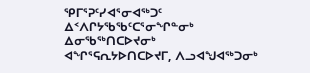ᕿᒥᕐᕈᑦᓯᐊᕐᓂᐊᖅᑐᑦ ᐃᑉᐱᒋᔭᖃᖃᑦᑕᕐᓂᖏᓐᓂᒃ ᐃᓂᖃᖅᑎᑕᐅᔪᓂᒃ ᐊᖏᕐᕋᕆᔭᐅᑎᑕᐅᔪᒥ, ᐱᓗᐊᖑᐊᖅᑐᓂᒃ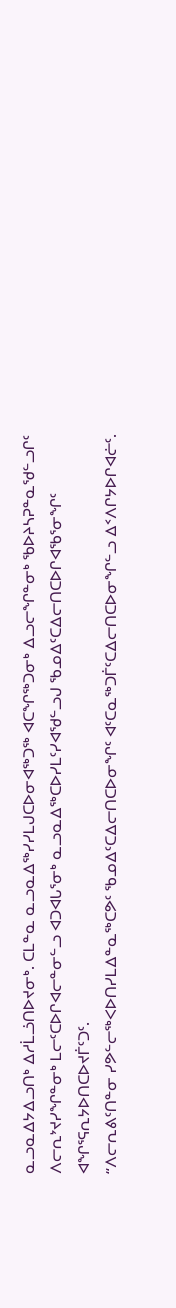ᓇᓗᓇᐃᔭᐃᓗᑎᒃ ᐃᓱᒫᓘᑎᐅᔪᓂᒃ. ᑕᒪᓐᓇ ᓇᓗᓇᐃᖅᓯᓯᒪᒍᑕᐅᓂᐊᖅᑐᖅ ᐊᑕᖏᖅᑐᓂᒃ ᐃᓗᓕᖏᓐᓂᒃ ᖃᐅᔨᓴᕈᓐᓇᖁᓪᓗᒋᑦ ᐱᓕᕆᔾᔪᓯᖏᓐᓂᒃ ᒪᓕᑦᑕᐅᒋᐊᓕᓐᓂᓪᓗ ᐊᑐᐊᒐᕐᓂᒃ ᓇᓗᓇᐃᖅᑕᐅᓯᒪᑦᓯᐊᖁᓪᓗᒍ ᖃᓄᐃᑦᑕᐃᓕᑎᑕᐅᒋᐊᖃᕐᓂᖏᑦ ᐊᖏᕐᕋᕆᔭᐅᑎᑕᐅᔪᒦᑦᑐᑦ.
“ᐱᓕᕆᕕᑦᑎᓐᓂ ᓯᕗᓪᓕᖅᐸᐅᑎᓯᒪᐃᓐᓇᖅᑕᕗᑦ ᖃᓄᐃᑦᑕᐃᓕᑎᑕᐅᓂᖏᑦ ᐊᑦᑕᓇᖅᑐᒦᑦᑕᐃᓕᑎᑕᐅᓂᖏᓪᓗ ᐃᑉᐱᒋᔭᐅᒋᐊᓖᑦ.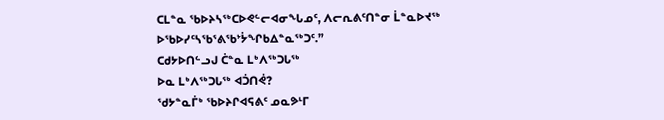ᑕᒪᓐᓇ ᖃᐅᔨᓴᖅᑕᐅᕙᓪᓕᐊᓂᖓᓄᑦ, ᐱᓕᕆᕕᑦᑎᓐᓂ ᒫᓐᓇᐅᔪᖅ ᐅᖃᐅᓯᑦᓴᖃᕐᕕᖃᔾᔮᖏᑲᐃᓐᓇᖅᑐᑦ.”
ᑕᑯᔭᐅᑎᓪᓗᒍ ᑖᓐᓇ ᒪᒃᐱᖅᑐᒐᖅ
ᐅᓇ ᒪᒃᐱᖅᑐᒐᖅ ᐊᑑᑎᕚ?
ᖁᔭᓐᓇᒦᒃ ᖃᐅᔨᒋᐊᕋᕕᑦ ᓄᓇᕗᒻᒥ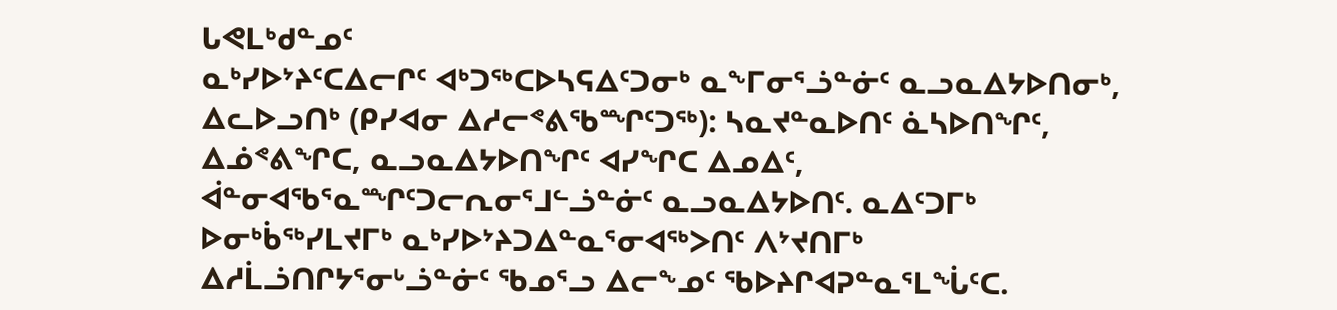ᒐᕙᒪᒃᑯᓐᓄᑦ
ᓇᒃᓯᐅᔾᔨᑦᑕᐃᓕᒋᑦ ᐊᒃᑐᖅᑕᐅᓴᕋᐃᑦᑐᓂᒃ ᓇᖕᒥᓂᕐᓘᓐᓃᑦ ᓇᓗᓇᐃᔭᐅᑎᓂᒃ, ᐃᓚᐅᓗᑎᒃ (ᑭᓯᐊᓂ ᐃᓱᓕᕝᕕᖃᙱᑦᑐᖅ): ᓴᓇᔪᓐᓇᐅᑎᑦ ᓈᓴᐅᑎᖏᑦ, ᐃᓅᕝᕕᖏᑕ, ᓇᓗᓇᐃᔭᐅᑎᖏᑦ ᐊᓯᖏᑕ ᐃᓄᐃᑦ, ᐋᓐᓂᐊᖃᕐᓇᙱᑦᑐᓕᕆᓂᕐᒧᓪᓘᓐᓃᑦ ᓇᓗᓇᐃᔭᐅᑎᑦ. ᓇᐃᑦᑐᒥᒃ ᐅᓂᒃᑳᖅᓯᒪᔪᒥᒃ ᓇᒃᓯᐅᔾᔨᑐᐃᓐᓇᕐᓂᐊᖅᐳᑎᑦ ᐱᔾᔪᑎᒥᒃ ᐃᓱᒫᓘᑎᒋᔭᕐᓂᒡᓘᓐᓃᑦ ᖃᓄᕐᓗ ᐃᓕᖕᓄᑦ ᖃᐅᔨᒋᐊᕈᓐᓇᕐᒪᖔᑦᑕ.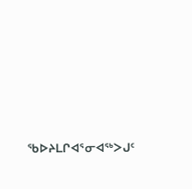ᖃᐅᔨᒪᒋᐊᕐᓂᐊᖅᐳᒍᑦ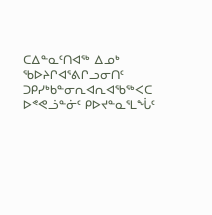ᑕᐃᓐᓇᑦᑎᐊᖅ ᐃᓄᒃ ᖃᐅᔨᒋᐊᕐᕕᒋᓗᓂᑎᑦ ᑐᑭᓯᒃᑲᓐᓂᕆᐊᕆᐊᖃᖅᐸᑕ ᐅᕝᕙᓘᓐᓃᑦ ᑭᐅᔪᓐᓇᕐᒪᖔᑦ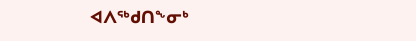ᐊᐱᖅᑯᑎᖕᓂᒃ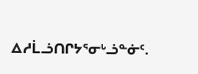ᐃᓱᒫᓘᑎᒋᔭᕐᓂᒡᓘᓐᓃᑦ.